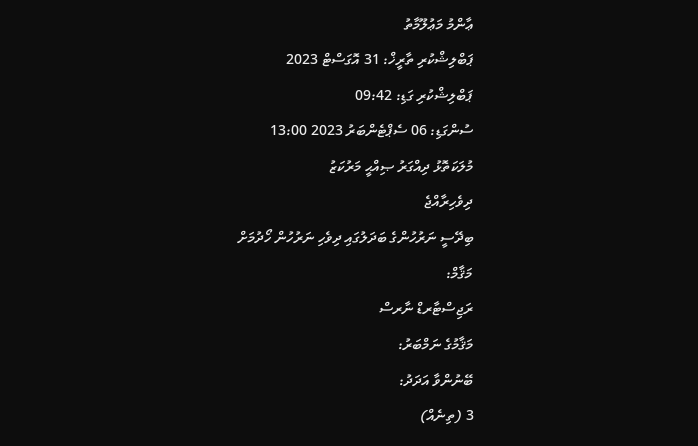ޢާންމު މަޢުލޫމާތު
ޕަބްލިޝްކުރި ތާރީޚް: 31 އޮގަސްޓް 2023
ޕަބްލިޝްކުރި ގަޑި: 09:42
ސުންގަޑި: 06 ސެޕްޓެންބަރު 2023 13:00
މުލަކަތޮޅު ދިއްގަރު ޞިއްޙީ މަރުކަޒު
ދިވެހިރާއްޖެ
ބިދޭސީ ނަރުހުންގެ ބަދަލުގައި ދިވެހި ނަރުހުން ހޯދުމަށް
މަޤާމް:
ރަޖިސްޓާރޑް ނާރސް
މަޤާމުގެ ނަމްބަރު:
ބޭނުންވާ އަދަދު:
3 (ތިނެއް)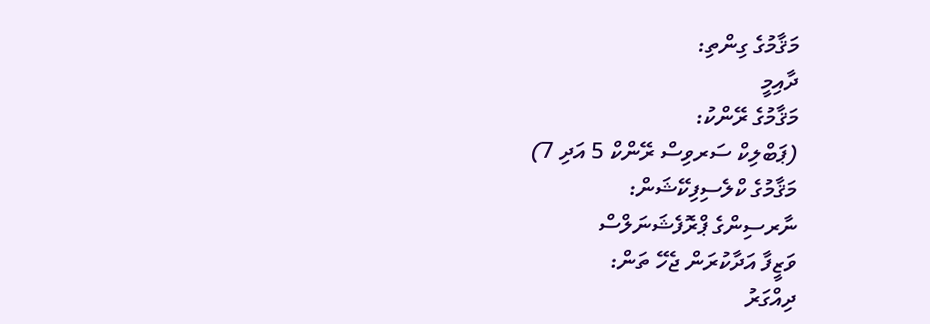މަޤާމުގެ ގިންތި:
ދާއިމީ
މަޤާމުގެ ރޭންކު:
(ޕަބްލިކް ސަރވިސް ރޭންކް 5 އަދި 7)
މަޤާމުގެ ކްލެސިފިކޭޝަން:
ނާރސިންގެ ޕްރޮފެޝަނަލްސް
ވަޒީފާ އަދާކުރަން ޖެހޭ ތަން:
ދިއްގަރު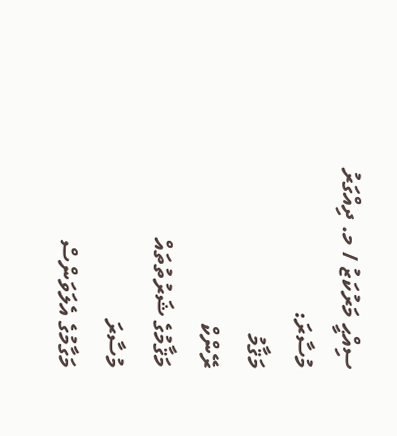ސިއްޙީ މަރުކަޒު / މ. ދިއްގަރު
މުސާރަ:
މަޤާމު
ރޭންކް
މަޤާމުގެ ޝަރުތުތައް
މުސާރަ
މަގާމުގެ އެލަވަންސް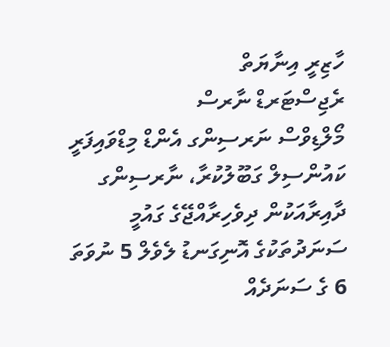ހާޒިރީ އިނާޔަތް
ރެޖިސްޓަރޑް ނާރސް
މޯލްޑިވްސް ނަރސިންގ އެންޑް މިޑްވައިފަރީ ކައުންސިލް ގަބޫލުކުރާ، ނާރސިންގ ދާއިރާއަކުން ދިވެހިރާއްޖޭގެ ގައުމީ ސަނަދުތަކުގެ އޮނިގަނޑު ލެވެލް 5 ނުވަތަ 6 ގެ ސަނަދެއް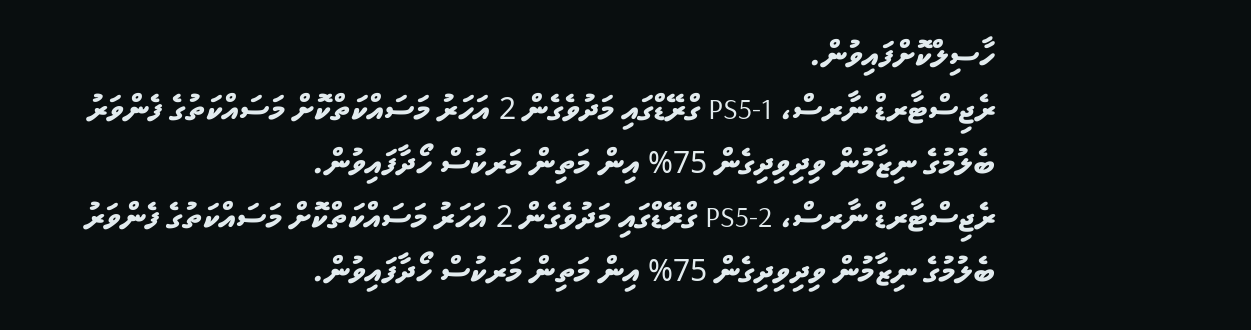ހާސިލްކޮށްފައިވުން.
ރެޖިސްޓާރޑް ނާރސް، PS5-1 ގްރޭޑްގައި މަދުވެގެން 2 އަހަރު މަސައްކަތްކޮށް މަސައްކަތުގެ ފެންވަރު ބެލުމުގެ ނިޒާމުން ވިދިވިދިގެން 75% އިން މަތިން މަރކުސް ހޯދާފައިވުން.
ރެޖިސްޓާރޑް ނާރސް، PS5-2 ގްރޭޑްގައި މަދުވެގެން 2 އަހަރު މަސައްކަތްކޮށް މަސައްކަތުގެ ފެންވަރު ބެލުމުގެ ނިޒާމުން ވިދިވިދިގެން 75% އިން މަތިން މަރކުސް ހޯދާފައިވުން.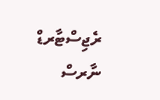ރެޖިސްޓާރޑް ނާރސް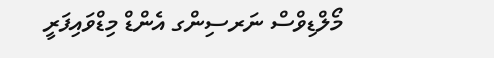މޯލްޑިވްސް ނަރސިންގ އެންޑް މިޑްވައިފަރީ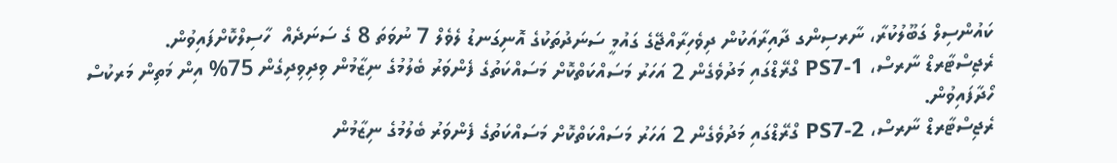ކައުންސިލް ގަބޫލުކުރާ، ނާރސިންގ ދާއިރާއަކުން ދިވެހިރާއްޖޭގެ ގައުމީ ސަނަދުތަކުގެ އޮނިގަނޑު ލެވެލް 7 ނުވަތަ 8 ގެ ސަނަދެއް  ހާސިލްކޮށްފައިވުން.
ރެޖިސްޓާރޑް ނާރސް، PS7-1 ގްރޭޑްގައި މަދުވެގެން 2 އަހަރު މަސައްކަތްކޮށް މަސައްކަތުގެ ފެންވަރު ބެލުމުގެ ނިޒާމުން ވިދިވިދިގެން 75% އިން މަތިން މަރކުސް ހޯދާފައިވުން.
ރެޖިސްޓާރޑް ނާރސް، PS7-2 ގްރޭޑްގައި މަދުވެގެން 2 އަހަރު މަސައްކަތްކޮށް މަސައްކަތުގެ ފެންވަރު ބެލުމުގެ ނިޒާމުން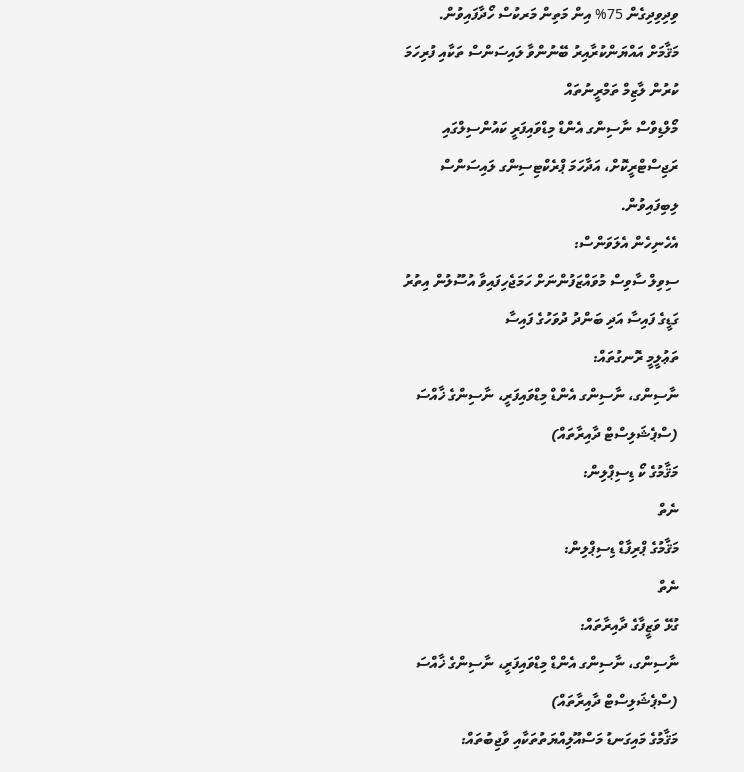ވިދިވިދިގެން 75% އިން މަތިން މަރކުސް ހޯދާފައިވުން.
މަޤާމަށް އައްޔަންކުރާއިރު ބޭނުންވާ ލައިސަންސް ތަކާއި ފުރިހަމަ ކުރުން ލާޒިމް ތަމްރީނުތައް
މޯލްޑިވްސް ނާސިންގ އެންޑް މިޑްވައިފަރީ ކައުންސިލްގައި ރަޖިސްޓްރީކޮށް، އަދާހަމަ ޕްރެކްޓިސިންގ ލައިސަންސް ލިބިފައިވުން.
އެހެނިހެން އެލަވަންސް:
ސިވިލް ސާވިސް މުވައްޒަފުންނަށް ހަމަޖެހިފައިވާ އުސޫލުން އިތުރު ގަޑީގެ ފައިސާ އަދި ބަންދު ދުވަހުގެ ފައިސާ
ތަޢުލީމީ ރޮނގުތައް:
ނާސިންގ، ނާސިންގ އެންޑް މިޑްވައިފަރީ، ނާސިންގެ ޚާއްސަ (ސްޕެޝަލިސްޓް ދާއިރާތައް)
މަޤާމުގެ ކޯ ޑިސިޕްލިން:
ނެތް
މަޤާމުގެ ޕްރިފާޑް ޑިސިޕްލިން:
ނެތް
ގުޅޭ ވަޒީފާގެ ދާއިރާތައް:
ނާސިންގ، ނާސިންގ އެންޑް މިޑްވައިފަރީ، ނާސިންގެ ޚާއްސަ (ސްޕެޝަލިސްޓް ދާއިރާތައް)
މަޤާމުގެ މައިގަނޑު މަސްއޫލިއްޔަތުތަކާއި ވާޖިބުތައް: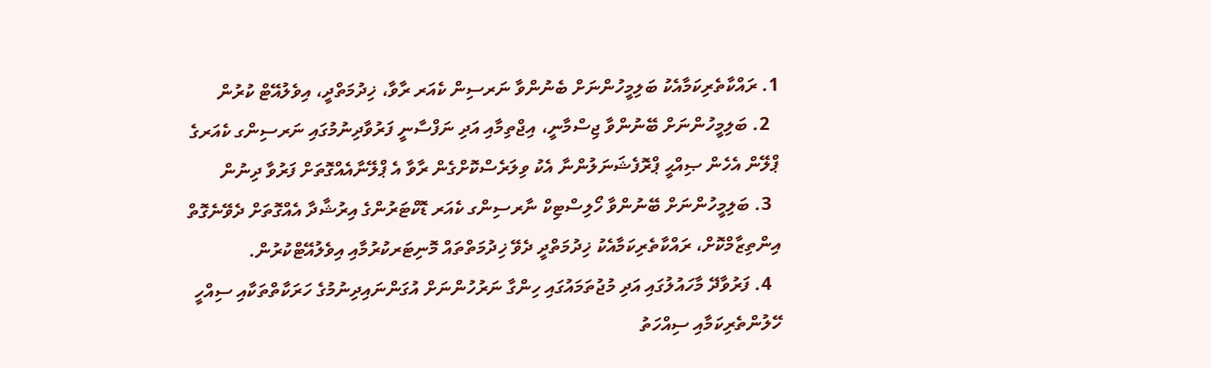1. ރައްކާތެރިކަމާއެކު ބަލިމީހުންނަށް ބެނުންވާ ނަރސިން ކެއަރ ރާވާ، ޚިދުމަތްދީ، އިވެލުއޭޓް ކުރުން
  2. ބަލިމީހުންނަށް ބޭނުންވާ ޖިސްމާނީ، އިޖްތިމާއި އަދި ނަފްސާނީ ފަރުވާދިނުމުގައި ނަރސިންގ ކެއަރގެ ޕްލޭން އެހެން ޞިއްޙީ ޕްރޮފެޝަނަލުންނާ އެކު ވިލަރެސްކޮށްގެން ރާވާ އެ ޕްލޭނާއެއްގޮތަށް ފަރުވާ ދިނުން
  3. ބަލިމީހުންނަށް ބޭނުންވާ ހޯލިސްޓިކް ނާރސިންގ ކެއަރ ޑޮކްޓަރުންގެ އިރުޝާދާ އެއްގޮތަށް ދެވޭނެގޮތް އިންތިޒާމްކޮށް، ރައްކާތެރިކަމާއެކު ޚިދުމަތްދީ ދެވޭ ޚިދުމަތްތައް މޮނިޓަރކުރުމާއި އިވެލުއޭޓްކުރުން.
  4. ފަރުވާދޭ މާހައުލުގައި އަދި މުޖުތަމައުގައި ހިންގާ ނަރުހުންނަށް އުގަންނައިދިނުމުގެ ހަރަކާތްތަކާއި ސިއްހީ ހޭލުންތެރިކަމާއި ސިއްހަތު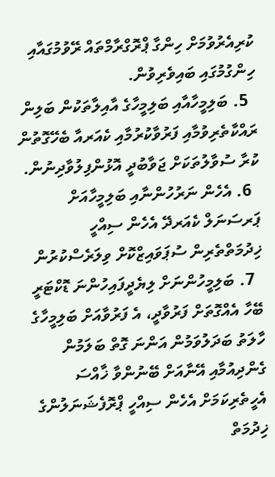ކުރިއެރުވުމަށް ހިންގާ ޕްރޮގްރާމްތައް ރޭވުމުގައާއި ހިންގުމުގައި ބައިވެރިވުން.
  5. ބަލިމީހާއާއި ބަލިމީހާގެ އާއިލާތަކުން ބަލިން ރައްކާތެރިވުމާއި ފަރުވާކުރުމާއި ކެއަރއާ ބެހޭގޮތުން ކުރާ ސުވާލުތަކަށް ޖަވާބުދީ އޮޅުންފިލުވާދިނުން.
  6. އެހެން ނަރުހުންނާއި ބަލިމީހާއަށް ޕަރސަނަލް ކެއަރދޭ އެހެން ސިއްހީ ޚިދުމަތްތެރިން ސުޕަވައިޒްކޮށް ވިލަރެސްކުރުން
  7. ބަލިމީހުންނަށް ލިޔެދީފައިހުންނަ ޑޮކްޓަރީ ބޭހާ އެއްގޮތަށް ފަރުވާދީ، އެ ފަރުވާއަށް ބަލިމީހާގެ ހާލަތު ބަދަލުވަމުން އަންނަ ގޮތް ބަލަމުން ގެންދިއުމާއި އޭނާއަށް ބޭނުންވާ ޚާއްސަ އެހީތެރިކަމަށް އެހެން ސިއްހީ ޕްރޮފެޝަނަލުންގެ ޚިދުމަތް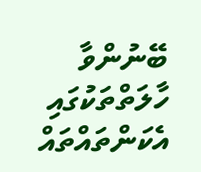ބޭނުންވާ ހާލަތްތަކުގައި އެކަންތައްތައް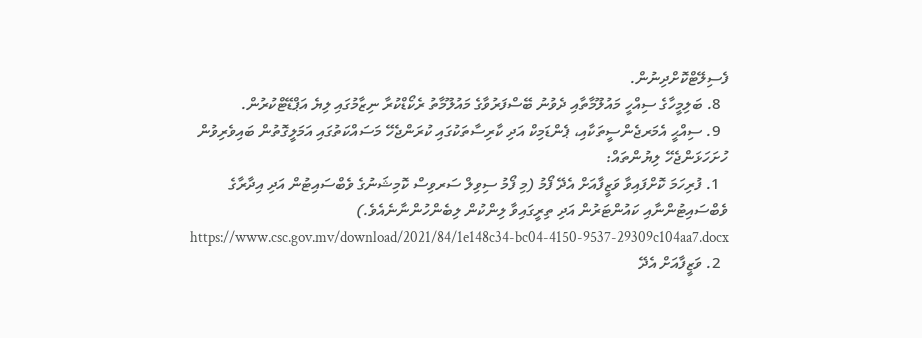ފެސިލޭޓްކޮށްދިނުން.
  8. ބަލިމީހާގެ ސިއްހީ މައުލޫމާތާއި ދެވުނު ބޭސްފަރުވާގެ މައުލޫމާތު ރެކޯޑްކުރާ ނިޒާމުގައި ލިޔެ އަޕްޑޭޓްކުރުން.
  9. ސިއްޙީ އެމަރޖެންސީތަކާއި، ޕެންޑަމިކް އަދި ކާރިސާތަކުގައި ކުރަންޖެހޭ މަސައްކަތުގައި އަމަލީގޮތުން ބައިވެރިވުން
ހުށަހަޅަންޖެހޭ ލިޔުންތައް:
  1. ފުރިހަމަ ކޮށްފައިވާ ވަޒީފާއަށް އެދޭ ފޯމު (މި ފޯމު ސިވިލް ސަރވިސް ކޮމިޝަނުގެ ވެބްސައިޓުން އަދި އިދާރާގެ ވެބްސައިޓުންނާއި ކައުންޓަރުން އަދި ތިރީގައިވާ ލިންކުން ލިބެންހުންނާނެއެވެ.)  https://www.csc.gov.mv/download/2021/84/1e148c34-bc04-4150-9537-29309c104aa7.docx
  2. ވަޒީފާއަށް އެދޭ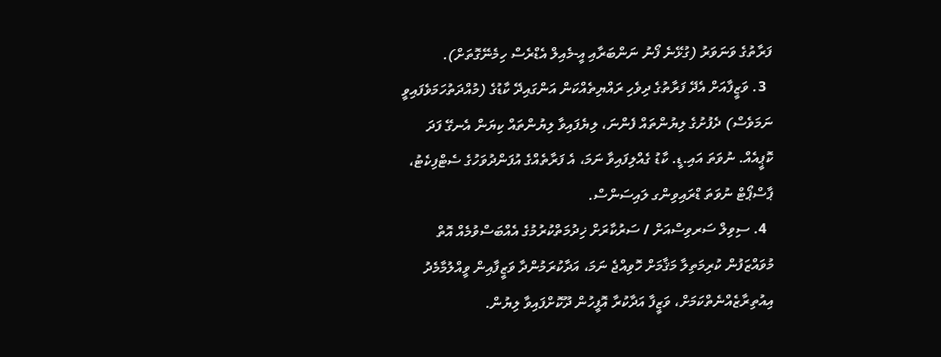ފަރާތުގެ ވަނަވަރު (ގުޅޭނެ ފޯނު ނަންބަރާއި އީ-މެއިލް އެޑްރެސް ހިމެނޭގޮތަށް).
  3. ވަޒީފާއަށް އެދޭ ފަރާތުގެ ދިވެހި ރައްޔިތެއްކަން އަންގައިދޭ ކާޑުގެ (މުއްދަތުހަމަވެފައިވީ ނަމަވެސް) ދެފުށުގެ ލިޔުންތައް ފެންނަ، ލިޔެފައިވާ ލިޔުންތައް ކިޔަން އެނގޭ ފަދަ ކޮޕީއެއް. ނުވަތަ އައި.ޑީ. ކާޑު ގެއްލިފައިވާ ނަމަ، އެ ފަރާތެއްގެ އުފަންދުވަހުގެ ސެޓްފިކެޓު، ޕާސްޕޯޓް ނުވަތަ ޑްރައިވިންގ ލައިސަންސް.
  4. ސިވިލް ސަރވިސްއަށް / ސަރުކާރަށް ޚިދުމަތްކުރުމުގެ އެއްބަސްވުމެއް އޮތް މުވައްޒަފުން ކުރިމަތިލާ މަޤާމަށް ހޮވިއްޖެ ނަމަ، އަދާކުރަމުންދާ ވަޒީފާއިން ވީއްލުމާމެދު އިއުތިރާޒެއްނެތްކަމަށް، ވަޒީފާ އަދާކުރާ އޮފީހުން ދޫކޮށްފައިވާ ލިޔުން.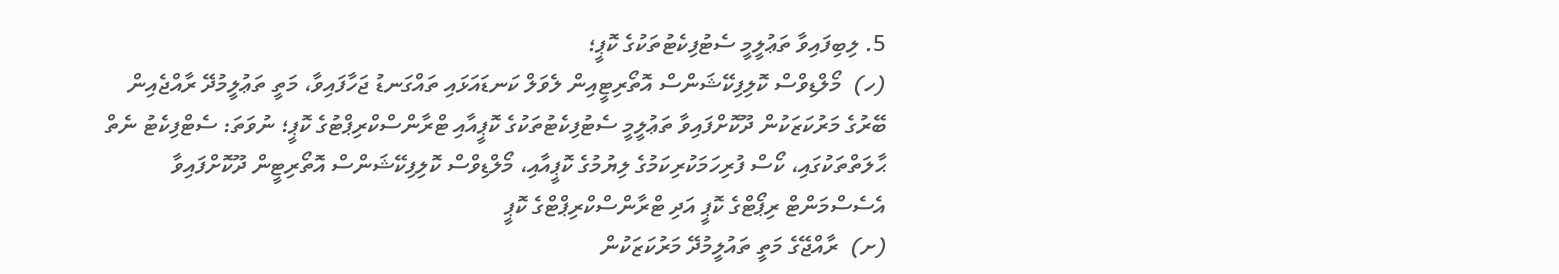5. ލިބިފައިވާ ތަޢުލީމީ ސެޓުފިކެޓުތަކުގެ ކޮޕީ؛
(ހ)  މޯލްޑިވްސް ކޮލިފިކޭޝަންސް އޮތޯރިޓީއިން ލެވަލް ކަނޑައަޅައި ތައްގަނޑު ޖަހާފައިވާ، މަތީ ތަޢުލީމުދޭ ރާއްޖެއިން ބޭރުގެ މަރުކަޒަކުން ދޫކޮށްފައިވާ ތަޢުލީމީ ސެޓުފިކެޓުތަކުގެ ކޮޕީއާއި ޓްރާންސްކްރިޕްޓުގެ ކޮޕީ؛ ނުވަތަ: ސެޓްފިކެޓު ނެތް ޙާލަތްތަކުގައި، ކޯސް ފުރިހަމަކުރިކަމުގެ ލިޔުމުގެ ކޮޕީއާއި، މޯލްޑިވްސް ކޮލިފިކޭޝަންސް އޮތޯރިޓީން ދޫކޮށްފައިވާ އެސެސްމަންޓް ރިޕޯޓްގެ ކޮޕީ އަދި ޓްރާންސްކްރިޕްޓްގެ ކޮޕީ
(ށ)  ރާއްޖޭގެ މަތީ ތައުލީމުދޭ މަރުކަޒަކުން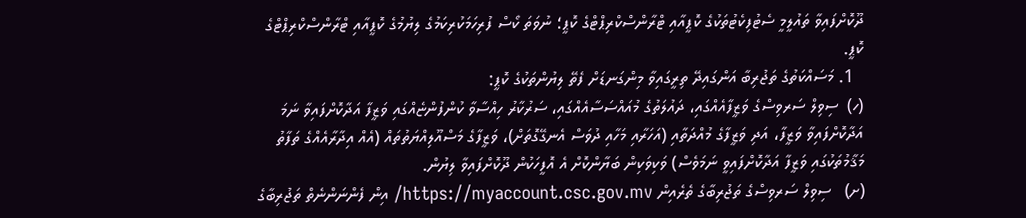ދޫކޮށްފައިވާ ތައުލީމީ ސެޓުފިކެޓުތަކުގެ ކޮޕީއާއި ޓްރާންސްކްރިޕްޓްގެ ކޮޕީ؛ ނުވަތަ ކޯސް ފުރިހަމަކުރިކަމުގެ ލިޔުމުގެ ކޮޕީއާއި ޓްރާންސްކްރިޕްޓްގެ ކޮޕީ.
  1. މަސައްކަތުގެ ތަޖުރިބާ އަންގައިދޭ ތިރީގައިވާ މިންގަނޑަށް ފެތޭ ލިޔުންތަކުގެ ކޮޕީ:
(ހ)  ސިވިލް ސަރވިސްގެ ވަޒީފާއެއްގައި، ދައުލަތުގެ މުއައްސަސާއެއްގައި، ސަރުކާރު ހިއްސާވާ ކުންފުންޏެއްގައި ވަޒީފާ އަދާކޮށްފައިވާ ނަމަ އަދާކޮށްފައިވާ ވަޒީފާ، އަދި ވަޒީފާގެ މުއްދަތާއި (އަހަރާއި މަހާއި ދުވަސް އެނގޭގޮތަށް)، ވަޒީފާގެ މަސްއޫލިއްޔަތުތައް (އެއް އިދާރާއެއްގެ ތަފާތު މަޤާމުތަކުގައި ވަޒީފާ އަދާކޮށްފައިވީ ނަމަވެސް) ވަކިވަކިން ބަޔާންކޮށް އެ އޮފީހަކުން ދޫކޮށްފައިވާ ލިޔުން.
(ށ)   ސިވިލް ސަރވިސްގެ ތަޖުރިބާގެ ތެރެއިން https://myaccount.csc.gov.mv/ އިން ފެންނަންނެތް ތަޖުރިބާގެ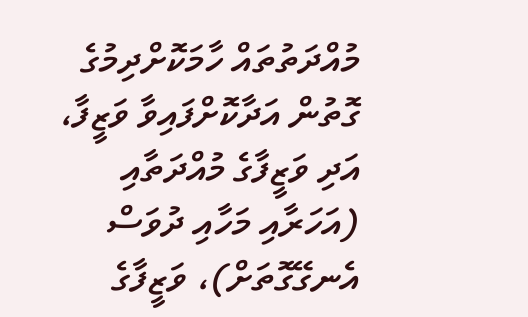މުއްދަތުތައް ހާމަކޮށްދިމުގެ ގޮތުން އަދާކޮށްފައިވާ ވަޒީފާ، އަދި ވަޒީފާގެ މުއްދަތާއި (އަހަރާއި މަހާއި ދުވަސް އެނގޭގޮތަށް)، ވަޒީފާގެ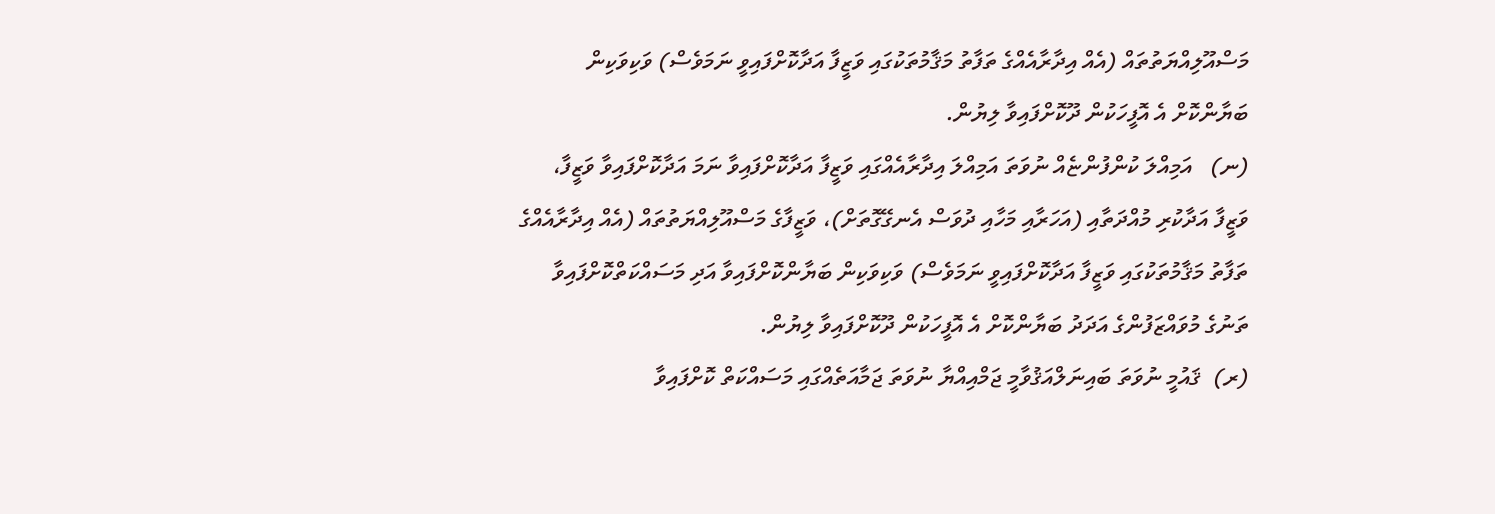މަސްއޫލިއްޔަތުތައް (އެއް އިދާރާއެއްގެ ތަފާތު މަޤާމުތަކުގައި ވަޒީފާ އަދާކޮށްފައިވީ ނަމަވެސް) ވަކިވަކިން ބަޔާންކޮށް އެ އޮފީހަކުން ދޫކޮށްފައިވާ ލިޔުން.
(ނ)   އަމިއްލަ ކުންފުންޏެއް ނުވަތަ އަމިއްލަ އިދާރާއެއްގައި ވަޒީފާ އަދާކޮށްފައިވާ ނަމަ އަދާކޮށްފައިވާ ވަޒީފާ، ވަޒީފާ އަދާކުރި މުއްދަތާއި (އަހަރާއި މަހާއި ދުވަސް އެނގޭގޮތަށް)، ވަޒީފާގެ މަސްއޫލިއްޔަތުތައް (އެއް އިދާރާއެއްގެ ތަފާތު މަޤާމުތަކުގައި ވަޒީފާ އަދާކޮށްފައިވީ ނަމަވެސް) ވަކިވަކިން ބަޔާންކޮށްފައިވާ އަދި މަސައްކަތްކޮށްފައިވާ ތަނުގެ މުވައްޒަފުންގެ އަދަދު ބަޔާންކޮށް އެ އޮފީހަކުން ދޫކޮށްފައިވާ ލިޔުން.
(ރ)  ޤައުމީ ނުވަތަ ބައިނަލްއަޤުވާމީ ޖަމްއިއްޔާ ނުވަތަ ޖަމާއަތެއްގައި މަސައްކަތް ކޮށްފައިވާ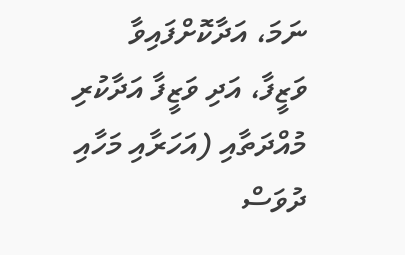ނަމަ، އަދާކޮށްފައިވާ ވަޒީފާ، އަދި ވަޒީފާ އަދާކުރި މުއްދަތާއި (އަހަރާއި މަހާއި ދުވަސް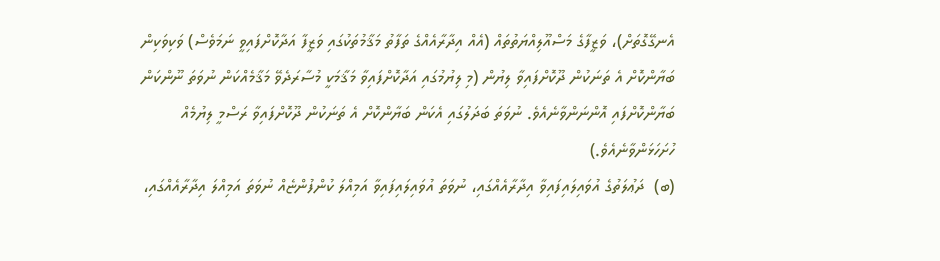އެނގޭގޮތަށް)، ވަޒީފާގެ މަސްއޫލިއްޔަތުތައް (އެއް އިދާރާއެއްގެ ތަފާތު މަޤާމުތަކުގައި ވަޒީފާ އަދާކޮށްފައިވީ ނަމަވެސް) ވަކިވަކިން ބަޔާންކޮށް އެ ތަނަކުން ދޫކޮށްފައިވާ ލިޔުން (މި ލިޔުމުގައި އަދާކޮށްފައިވާ މަޤާމަކީ މުސާރަދެވޭ މަޤާމެއްކަން ނުވަތަ ނޫންކަން ބަޔާންކޮށްފައި އޮންނަންވާނެއެވެ. ނުވަތަ ބަދަލުގައި އެކަން ބަޔާންކޮށް އެ ތަނަކުން ދޫކޮށްފައިވާ ރަސްމީ ލިޔުމެއް ހުށަހަޅަންވާނެއެވެ.)
(ބ)  ދަޢުލަތުގެ އުވައިލައިފައިވާ އިދާރާއެއްގައި، ނުވަތަ އުވައިލައިފައިވާ އަމިއްލަ ކުންފުންޏެއް ނުވަތަ އަމިއްލަ އިދާރާއެއްގައި،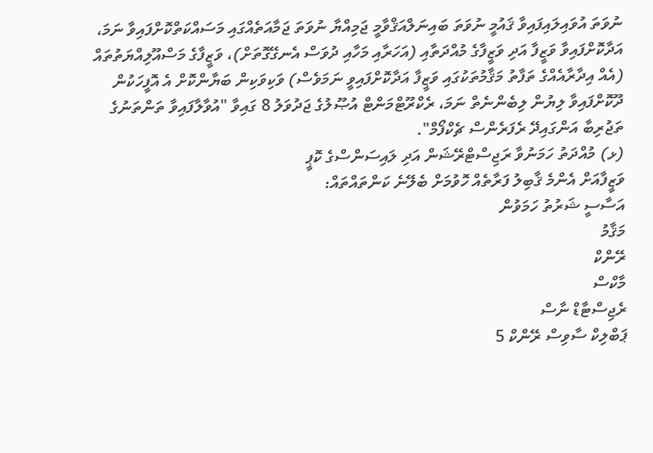ނުވަތަ އުވައިލައިފައިވާ ޤައުމީ ނުވަތަ ބައިނަލްއަޤްވާމީ ޖަމިއްޔާ ނުވަތަ ޖަމާއަތެއްގައި މަސައްކަތްކޮށްފައިވާ ނަމަ، އަދާކޮށްފައިވާ ވަޒީފާ އަދި ވަޒީފާގެ މުއްދަތާއި (އަހަރާއި މަހާއި ދުވަސް އެނގޭގޮތަށް)، ވަޒީފާގެ މަސްއޫލިއްޔަތުތައް (އެއް އިދާރާއެއްގެ ތަފާތު މަޤާމުތަކުގައި ވަޒީފާ އަދާކޮށްފައިވީ ނަމަވެސް) ވަކިވަކިން ބަޔާންކޮށް އެ އޮފީހަކުން ދޫކޮށްފައިވާ ލިޔުން ލިބެންނެތް ނަމަ، ރެކްރޫޓްމަންޓް އުޞޫލުގެ ޖަދުވަލު 8 ގައިވާ "އުވާލާފައިވާ ތަންތަނުގެ ތަޖުރިބާ އަންގައިދޭ ރެފަރެންސް ޗެކްފޯމް".
(ޅ) މުއްދަތު ހަމަނުވާ ރަޖިސްޓްރޭޝަން އަދި ލައިސަންސްގެ ކޮޕީ
ވަޒީފާއަށް އެންމެ ޤާބިލު ފަރާތެއް ހޮވުމަށް ބެލޭނެ ކަންތައްތައް:
އަސާސީ ޝަރުތު ހަމަވުން
މަޤާމު
ރޭންކް
މާކްސް
ރެޖިސްޓާޑް ނާސް
ޕަބްލިކް ސާވިސް ރޭންކް 5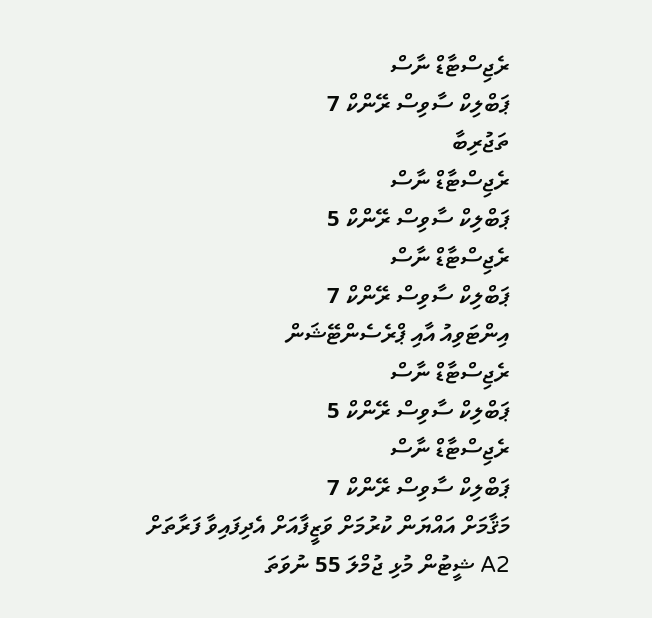ރެޖިސްޓާޑް ނާސް
ޕަބްލިކް ސާވިސް ރޭންކް 7
ތަޖުރިބާ
ރެޖިސްޓާޑް ނާސް
ޕަބްލިކް ސާވިސް ރޭންކް 5
ރެޖިސްޓާޑް ނާސް
ޕަބްލިކް ސާވިސް ރޭންކް 7
އިންޓަވިއު އާއި ޕްރެސެންޓޭޝަން
ރެޖިސްޓާޑް ނާސް
ޕަބްލިކް ސާވިސް ރޭންކް 5
ރެޖިސްޓާޑް ނާސް
ޕަބްލިކް ސާވިސް ރޭންކް 7
މަޤާމަށް އައްޔަން ކުރުމަށް ވަޒީފާއަށް އެދިފައިވާ ފަރާތަށް A2 ޝީޓުން މުޅި ޖުމްލަ 55 ނުވަތަ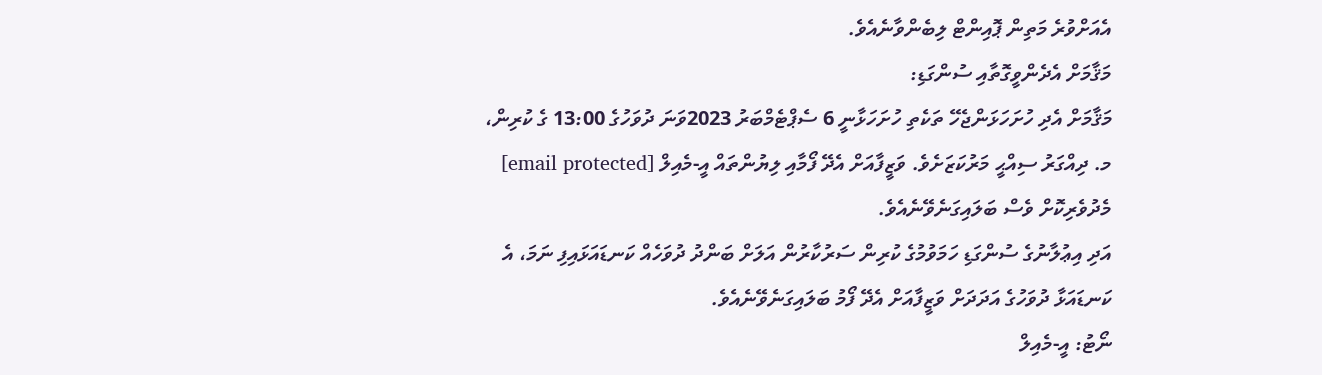އެއަށްވުރެ މަތިން ޕޮއިންޓް ލިބެންވާނެއެވެ.
މަޤާމަށް އެދެންވީގޮތާއި ސުންގަޑި:
މަޤާމަށް އެދި ހުށަހަޅަންޖެހޭ ތަކެތި ހުށަހަޅާނީ 6 ސެޕްޓެމްބަރު 2023ވަނަ ދުވަހުގެ 13:00 ގެ ކުރިން، މ. ދިއްގަރު ސިއްޙީ މަރުކަޒަށެވެ. ވަޒީފާއަށް އެދޭ ފޯމާއި ލިޔުންތައް އީ-މެއިލް [email protected] މެދުވެރިކޮށް ވެސް ބަލައިގަނެވޭނެއެވެ.
އަދި އިޢުލާނުގެ ސުންގަޑި ހަމަވުމުގެ ކުރިން ސަރުކާރުން އަލަށް ބަންދު ދުވަހެއް ކަނޑައަޅައިފި ނަމަ، އެ ކަނޑައަޅާ ދުވަހުގެ އަދަދަށް ވަޒީފާއަށް އެދޭ ފޯމު ބަލައިގަނެވޭނެއެވެ.
ނޯޓު: އީ-މެއިލް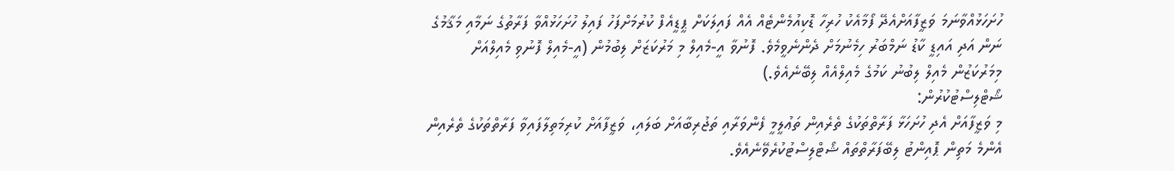ހުށަހަޅުއްވާނަމަ ވަޒީފާއަށްއެދޭ ފޯމާއެކު ހުރިހާ ޑޮކިއުމެންޓެއް އެއް ފައިލަކަށް ޕީޑީއެފް ކުރުމަށްފަހު ފައިލު ހުށަހަޅުއްވާ ފަރާތުގެ ނަމާއި މަޤާމުގެ ނަން އަދި އައިޑީ ކާޑު ނަމްބަރު ހިމެނުމަށް ދެންނެވީމެވެ. ފޮނުވާ އީ-މެއިލް މި މަރުކަޒަށް ލިބުމުން (އީ-މެއިލް ފޮނުވި މެއިލްއަށް މިމަރުކަޒުން މެއިލް ލިބުނު ކަމުގެ މެއިލްއެއް ލިބޭނެއެވެ.)
ޝޯޓްލިސްޓުކުރުން:
މި ވަޒީފާއަށް އެދި ހުށަހަޅާ ފަރާތްތަކުގެ ތެރެއިން ތަޢުލީމީ ފެންވަރާއި ތަޖުރިބާއަށް ބަލައި، ވަޒީފާއަށް ކުރިމަތިލާފައިވާ ފަރާތްތަކުގެ ތެރެއިން އެންމެ މަތިން ޕޮއިންޓު ލިބޭފަރާތްތައް ޝޯޓްލިސްޓުކުރެވޭނެއެވެ.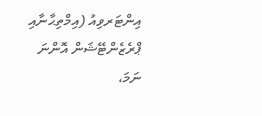އިންޓަރވިއު (އިމްތިޙާނާއި ޕްރެޒެންޓޭޝަން އޮންނަ ނަމަ،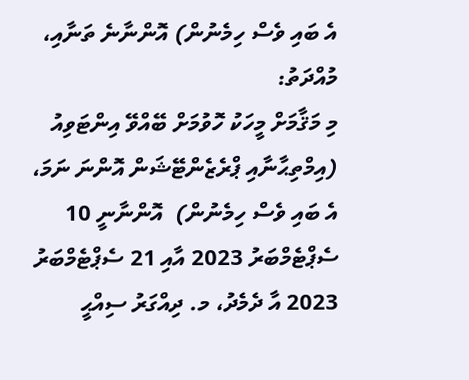އެ ބައި ވެސް ހިމެނުން) އޮންނާނެ ތަނާއި، މުއްދަތު:
މި މަޤާމަށް މީހަކު ހޮވުމަށް ބޭއްވޭ އިންޓަވިއު (އިމްތިޙާނާއި ޕްރެޒެންޓޭޝަން އޮންނަ ނަމަ، އެ ބައި ވެސް ހިމެނުން)  އޮންނާނީ 10 ސެޕްޓެމްބަރު 2023 އާއި 21 ސެޕްޓެމްބަރު 2023 އާ ދެމެދު، މ. ދިއްގަރު ސިއްޙީ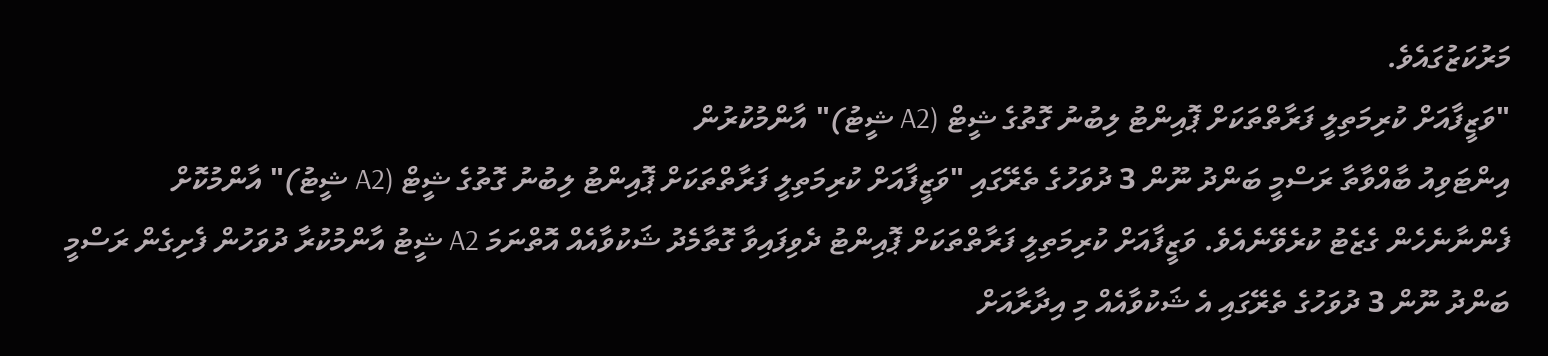މަރުކަޒުގައެވެ.
"ވަޒީފާއަށް ކުރިމަތިލީ ފަރާތްތަކަށް ޕޮއިންޓު ލިބުނު ގޮތުގެ ޝީޓް (A2 ޝީޓު)" އާންމުކުރުން
އިންޓަވިއު ބާއްވާތާ ރަސްމީ ބަންދު ނޫން 3 ދުވަހުގެ ތެރޭގައި "ވަޒީފާއަށް ކުރިމަތިލީ ފަރާތްތަކަށް ޕޮއިންޓު ލިބުނު ގޮތުގެ ޝީޓް (A2 ޝީޓު)" އާންމުކޮށް ފެންނާނެހެން ގެޒެޓު ކުރެވޭނެއެވެ. ވަޒީފާއަށް ކުރިމަތިލީ ފަރާތްތަކަށް ޕޮއިންޓު ދެވިފައިވާ ގޮތާމެދު ޝަކުވާއެއް އޮތްނަމަ A2 ޝީޓު އާންމުކުރާ ދުވަހުން ފެށިގެން ރަސްމީ ބަންދު ނޫން 3 ދުވަހުގެ ތެރޭގައި އެ ޝަކުވާއެއް މި އިދާރާއަށް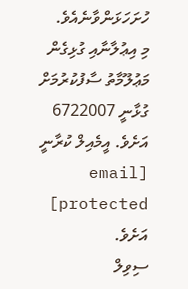ހުށަހަޅަންވާނެއެވެ.
މި އިޢުލާނާއި ގުޅިގެން މަޢުލޫމާތު ސާފުކުރުމަށް ގުޅާނީ 6722007 އަށެވެ. އީމެއިލް ކުރާނީ [email protected] އަށެވެ.
ސިވިލް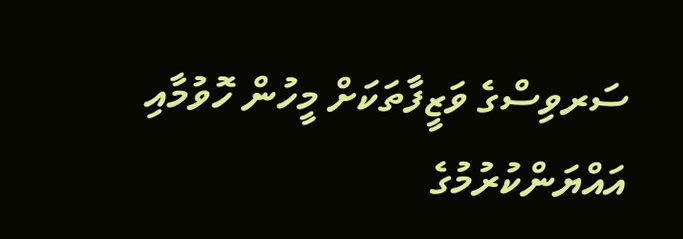ސަރވިސްގެ ވަޒީފާތަކަށް މީހުން ހޮވުމާއި އައްޔަންކުރުމުގެ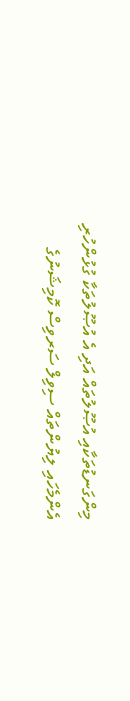މިންގަނޑުތަކާއި އުޞޫލުތައް އަދި އެ އުޞޫލުތަކާ ގުޅުންހުރި އެންމެހައި ލިޔުންތައް ސިވިލް ސަރވިސް ކޮމިޝަނުގެ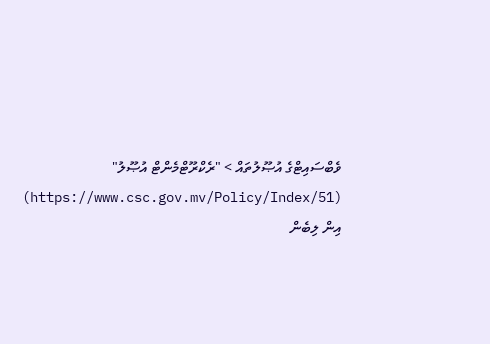ވެބްސައިޓްގެ އުޞޫލުތައް > "ރެކްރޫޓްމެންޓް އުޞޫލު" (https://www.csc.gov.mv/Policy/Index/51) އިން ލިބެން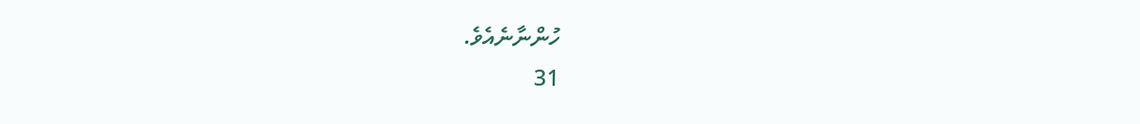ހުންނާނެއެވެ.
31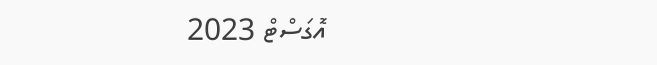އޮގަސްޓް 2023